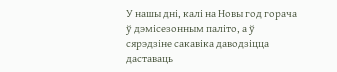У нашы дні, калі на Новы год горача ў дэмісезонным паліто, а ў сярэдзіне сакавіка даводзіцца даставаць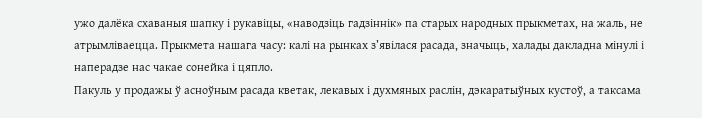ужо далёка схаваныя шапку і рукавіцы, «наводзіць гадзіннік» па старых народных прыкметах, на жаль, не атрымліваецца. Прыкмета нашага часу: калі на рынках з’явілася расада, значыць, халады дакладна мінулі і наперадзе нас чакае сонейка і цяпло.
Пакуль у продажы ў асноўным расада кветак, лекавых і духмяных раслін, дэкаратыўных кустоў, а таксама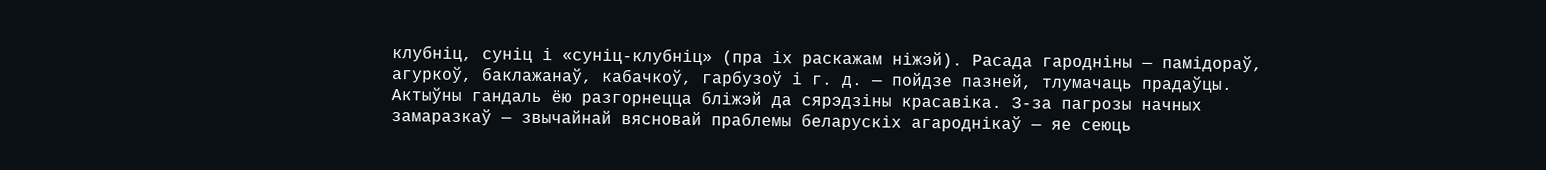клубніц, суніц і «суніц-клубніц» (пра іх раскажам ніжэй). Расада гародніны — памідораў, агуркоў, баклажанаў, кабачкоў, гарбузоў і г. д. — пойдзе пазней, тлумачаць прадаўцы. Актыўны гандаль ёю разгорнецца бліжэй да сярэдзіны красавіка. З-за пагрозы начных замаразкаў — звычайнай вясновай праблемы беларускіх агароднікаў — яе сеюць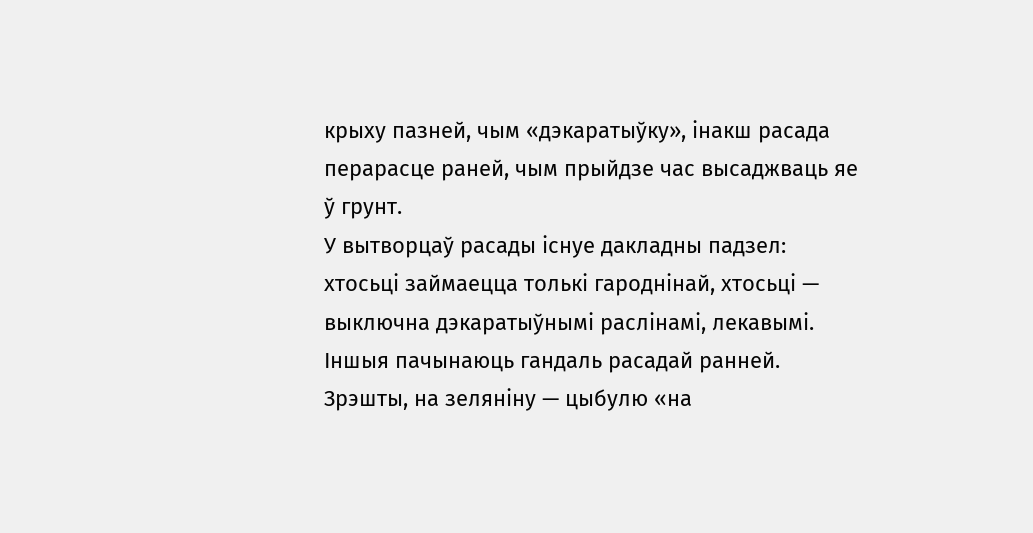крыху пазней, чым «дэкаратыўку», інакш расада перарасце раней, чым прыйдзе час высаджваць яе ў грунт.
У вытворцаў расады існуе дакладны падзел: хтосьці займаецца толькі гароднінай, хтосьці — выключна дэкаратыўнымі раслінамі, лекавымі. Іншыя пачынаюць гандаль расадай ранней. Зрэшты, на зеляніну — цыбулю «на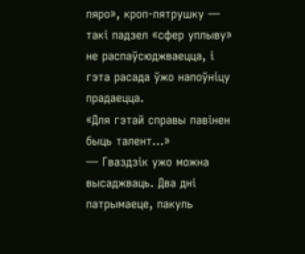пяро», кроп-пятрушку — такі падзел «сфер уплыву» не распаўсюджваецца, і гэта расада ўжо напоўніцу прадаецца.
«Для гэтай справы павінен быць талент...»
— Гваздзік ужо можна высаджваць. Два дні патрымаеце, пакуль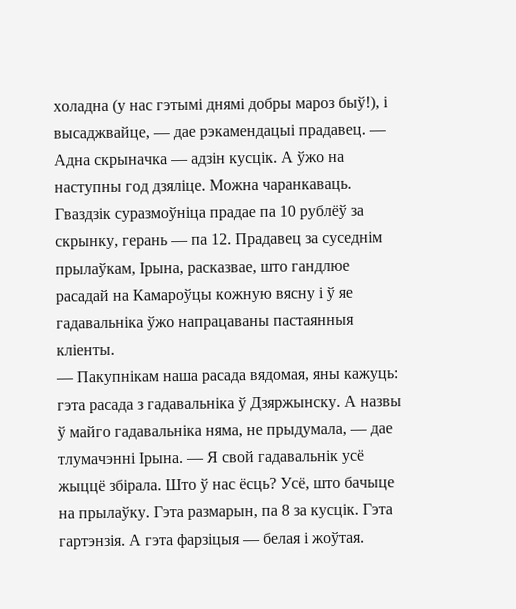холадна (у нас гэтымі днямі добры мароз быў!), і высаджвайце, — дае рэкамендацыі прадавец. — Адна скрыначка — адзін кусцік. А ўжо на наступны год дзяліце. Можна чаранкаваць.
Гваздзік суразмоўніца прадае па 10 рублёў за скрынку, герань — па 12. Прадавец за суседнім прылаўкам, Ірына, расказвае, што гандлюе расадай на Камароўцы кожную вясну і ў яе гадавальніка ўжо напрацаваны пастаянныя кліенты.
— Пакупнікам наша расада вядомая, яны кажуць: гэта расада з гадавальніка ў Дзяржынску. А назвы ў майго гадавальніка няма, не прыдумала, — дае тлумачэнні Ірына. — Я свой гадавальнік усё жыццё збірала. Што ў нас ёсць? Усё, што бачыце на прылаўку. Гэта размарын, па 8 за кусцік. Гэта гартэнзія. А гэта фарзіцыя — белая і жоўтая.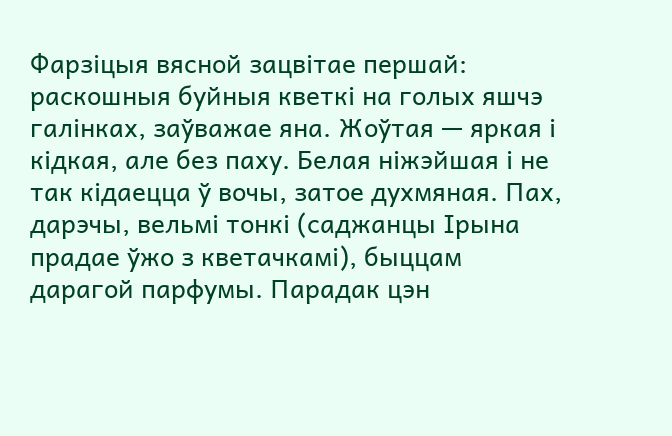Фарзіцыя вясной зацвітае першай: раскошныя буйныя кветкі на голых яшчэ галінках, заўважае яна. Жоўтая — яркая і кідкая, але без паху. Белая ніжэйшая і не так кідаецца ў вочы, затое духмяная. Пах, дарэчы, вельмі тонкі (саджанцы Ірына прадае ўжо з кветачкамі), быццам дарагой парфумы. Парадак цэн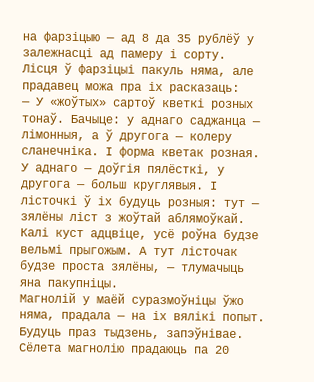на фарзіцыю — ад 8 да 35 рублёў у залежнасці ад памеру і сорту.
Лісця ў фарзіцыі пакуль няма, але прадавец можа пра іх расказаць:
— У «жоўтых» сартоў кветкі розных тонаў. Бачыце: у аднаго саджанца — лімонныя, а ў другога — колеру сланечніка. І форма кветак розная. У аднаго — доўгія пялёсткі, у другога — больш круглявыя. І лісточкі ў іх будуць розныя: тут — зялёны ліст з жоўтай аблямоўкай. Калі куст адцвіце, усё роўна будзе вельмі прыгожым. А тут лісточак будзе проста зялёны, — тлумачыць яна пакупніцы.
Магнолій у маёй суразмоўніцы ўжо няма, прадала — на іх вялікі попыт. Будуць праз тыдзень, запэўнівае. Сёлета магнолію прадаюць па 20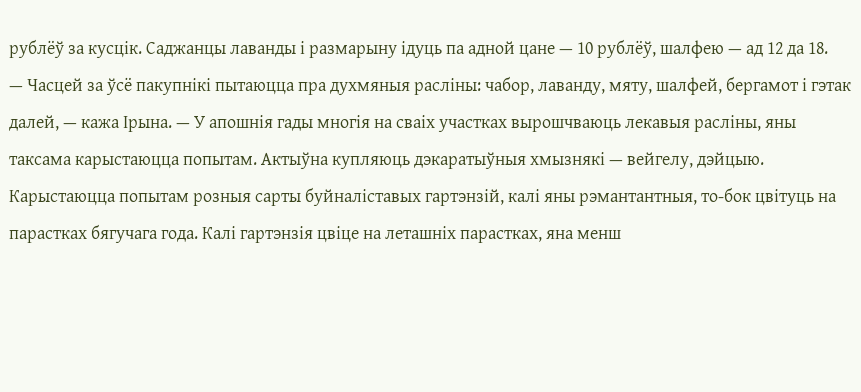рублёў за кусцік. Саджанцы лаванды і размарыну ідуць па адной цане — 10 рублёў, шалфею — ад 12 да 18.
— Часцей за ўсё пакупнікі пытаюцца пра духмяныя расліны: чабор, лаванду, мяту, шалфей, бергамот і гэтак далей, — кажа Ірына. — У апошнія гады многія на сваіх участках вырошчваюць лекавыя расліны, яны таксама карыстаюцца попытам. Актыўна купляюць дэкаратыўныя хмызнякі — вейгелу, дэйцыю. Карыстаюцца попытам розныя сарты буйналіставых гартэнзій, калі яны рэмантантныя, то-бок цвітуць на парастках бягучага года. Калі гартэнзія цвіце на леташніх парастках, яна менш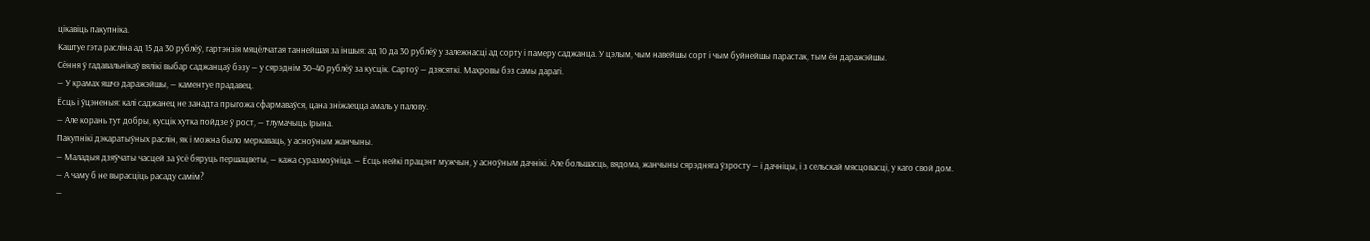цікавіць пакупніка.
Каштуе гэта расліна ад 15 да 30 рублёў, гартэнзія мяцёлчатая таннейшая за іншыя: ад 10 да 30 рублёў у залежнасці ад сорту і памеру саджанца. У цэлым, чым навейшы сорт і чым буйнейшы парастак, тым ён даражэйшы.
Сёння ў гадавальнікаў вялікі выбар саджанцаў бэзу — у сярэднім 30–40 рублёў за кусцік. Сартоў — дзясяткі. Махровы бэз самы дарагі.
— У крамах яшчэ даражэйшы, — каментуе прадавец.
Ёсць і ўцэненыя: калі саджанец не занадта прыгожа сфармаваўся, цана зніжаецца амаль у палову.
— Але корань тут добры, кусцік хутка пойдзе ў рост, — тлумачыць Ірына.
Пакупнікі дэкаратыўных раслін, як і можна было меркаваць, у асноўным жанчыны.
— Маладыя дзяўчаты часцей за ўсё бяруць першацветы, — кажа суразмоўніца. — Ёсць нейкі працэнт мужчын, у асноўным дачнікі. Але большасць, вядома, жанчыны сярэдняга ўзросту — і дачніцы, і з сельскай мясцовасці, у каго свой дом.
— А чаму б не вырасціць расаду самім?
—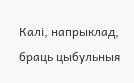Калі, напрыклад, браць цыбульныя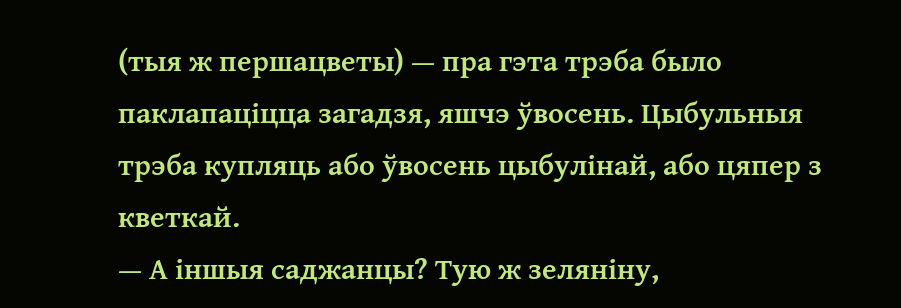(тыя ж першацветы) — пра гэта трэба было паклапаціцца загадзя, яшчэ ўвосень. Цыбульныя трэба купляць або ўвосень цыбулінай, або цяпер з кветкай.
— А іншыя саджанцы? Тую ж зеляніну,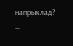напрыклад?
—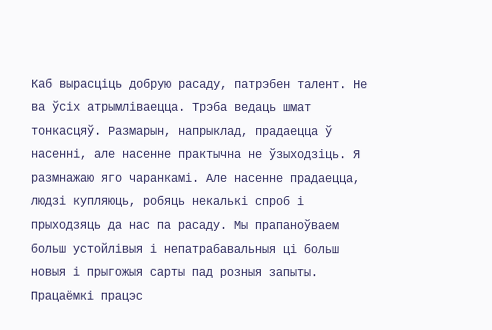Каб вырасціць добрую расаду, патрэбен талент. Не ва ўсіх атрымліваецца. Трэба ведаць шмат тонкасцяў. Размарын, напрыклад, прадаецца ў насенні, але насенне практычна не ўзыходзіць. Я размнажаю яго чаранкамі. Але насенне прадаецца, людзі купляюць, робяць некалькі спроб і прыходзяць да нас па расаду. Мы прапаноўваем больш устойлівыя і непатрабавальныя ці больш новыя і прыгожыя сарты пад розныя запыты.
Працаёмкі працэс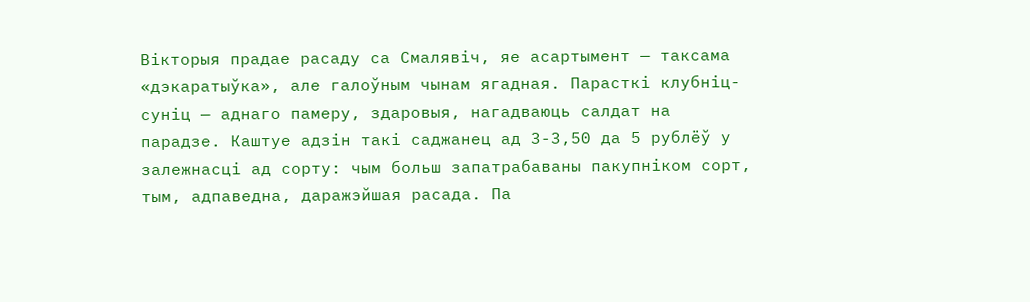Вікторыя прадае расаду са Смалявіч, яе асартымент — таксама «дэкаратыўка», але галоўным чынам ягадная. Парасткі клубніц-суніц — аднаго памеру, здаровыя, нагадваюць салдат на парадзе. Каштуе адзін такі саджанец ад 3-3,50 да 5 рублёў у залежнасці ад сорту: чым больш запатрабаваны пакупніком сорт, тым, адпаведна, даражэйшая расада. Па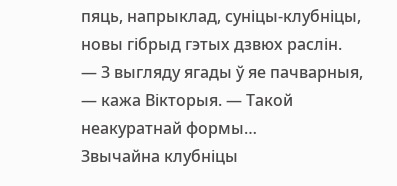пяць, напрыклад, суніцы-клубніцы, новы гібрыд гэтых дзвюх раслін.
— З выгляду ягады ў яе пачварныя, — кажа Вікторыя. — Такой неакуратнай формы…
Звычайна клубніцы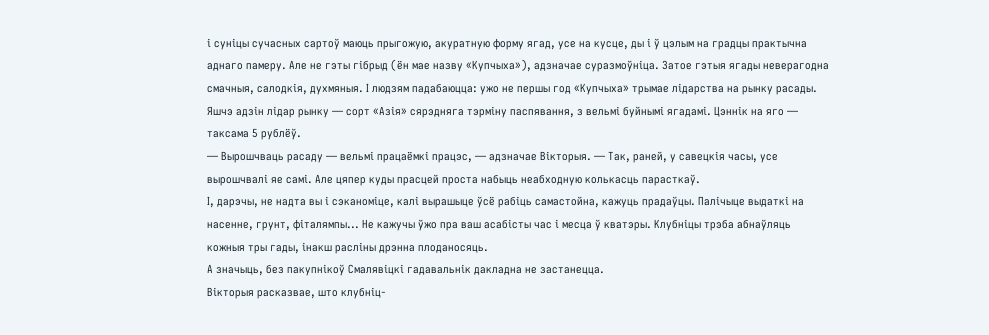і суніцы сучасных сартоў маюць прыгожую, акуратную форму ягад, усе на кусце, ды і ў цэлым на градцы практычна аднаго памеру. Але не гэты гібрыд (ён мае назву «Купчыха»), адзначае суразмоўніца. Затое гэтыя ягады неверагодна смачныя, салодкія, духмяныя. І людзям падабаюцца: ужо не першы год «Купчыха» трымае лідарства на рынку расады. Яшчэ адзін лідар рынку — сорт «Азія» сярэдняга тэрміну паспявання, з вельмі буйнымі ягадамі. Цэннік на яго — таксама 5 рублёў.
— Вырошчваць расаду — вельмі працаёмкі працэс, — адзначае Вікторыя. — Так, раней, у савецкія часы, усе вырошчвалі яе самі. Але цяпер куды прасцей проста набыць неабходную колькасць парасткаў.
І, дарэчы, не надта вы і сэканоміце, калі вырашыце ўсё рабіць самастойна, кажуць прадаўцы. Палічыце выдаткі на насенне, грунт, фіталямпы... Не кажучы ўжо пра ваш асабісты час і месца ў кватэры. Клубніцы трэба абнаўляць кожныя тры гады, інакш расліны дрэнна плоданосяць.
А значыць, без пакупнікоў Смалявіцкі гадавальнік дакладна не застанецца.
Вікторыя расказвае, што клубніц-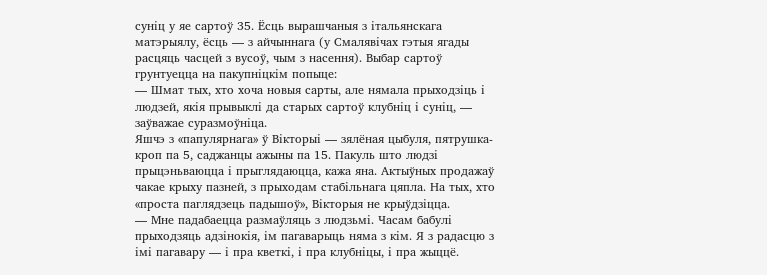суніц у яе сартоў 35. Ёсць вырашчаныя з італьянскага матэрыялу, ёсць — з айчыннага (у Смалявічах гэтыя ягады расцяць часцей з вусоў, чым з насення). Выбар сартоў грунтуецца на пакупніцкім попыце:
— Шмат тых, хто хоча новыя сарты, але нямала прыходзіць і людзей, якія прывыклі да старых сартоў клубніц і суніц, — заўважае суразмоўніца.
Яшчэ з «папулярнага» ў Вікторыі — зялёная цыбуля, пятрушка-кроп па 5, саджанцы ажыны па 15. Пакуль што людзі прыцэньваюцца і прыглядаюцца, кажа яна. Актыўных продажаў чакае крыху пазней, з прыходам стабільнага цяпла. На тых, хто «проста паглядзець падышоў», Вікторыя не крыўдзіцца.
— Мне падабаецца размаўляць з людзьмі. Часам бабулі прыходзяць адзінокія, ім пагаварыць няма з кім. Я з радасцю з імі пагавару — і пра кветкі, і пра клубніцы, і пра жыццё.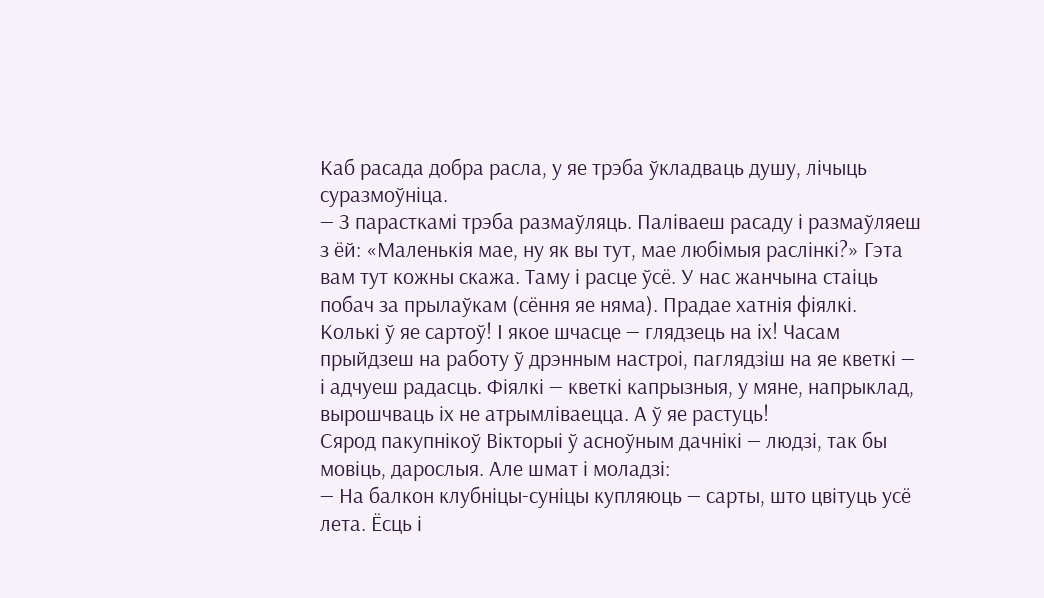Каб расада добра расла, у яе трэба ўкладваць душу, лічыць суразмоўніца.
— З парасткамі трэба размаўляць. Паліваеш расаду і размаўляеш з ёй: «Маленькія мае, ну як вы тут, мае любімыя раслінкі?» Гэта вам тут кожны скажа. Таму і расце ўсё. У нас жанчына стаіць побач за прылаўкам (сёння яе няма). Прадае хатнія фіялкі. Колькі ў яе сартоў! І якое шчасце — глядзець на іх! Часам прыйдзеш на работу ў дрэнным настроі, паглядзіш на яе кветкі — і адчуеш радасць. Фіялкі — кветкі капрызныя, у мяне, напрыклад, вырошчваць іх не атрымліваецца. А ў яе растуць!
Сярод пакупнікоў Вікторыі ў асноўным дачнікі — людзі, так бы мовіць, дарослыя. Але шмат і моладзі:
— На балкон клубніцы-суніцы купляюць — сарты, што цвітуць усё лета. Ёсць і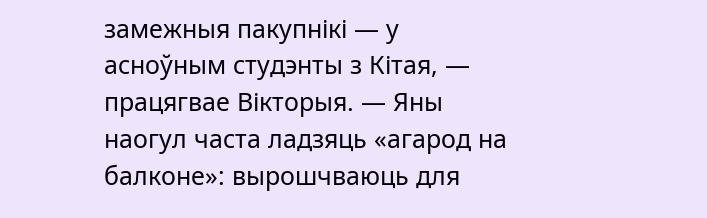замежныя пакупнікі — у асноўным студэнты з Кітая, — працягвае Вікторыя. — Яны наогул часта ладзяць «агарод на балконе»: вырошчваюць для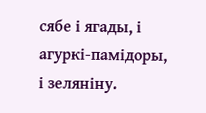сябе і ягады, і агуркі-памідоры, і зеляніну.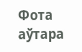Фота аўтара